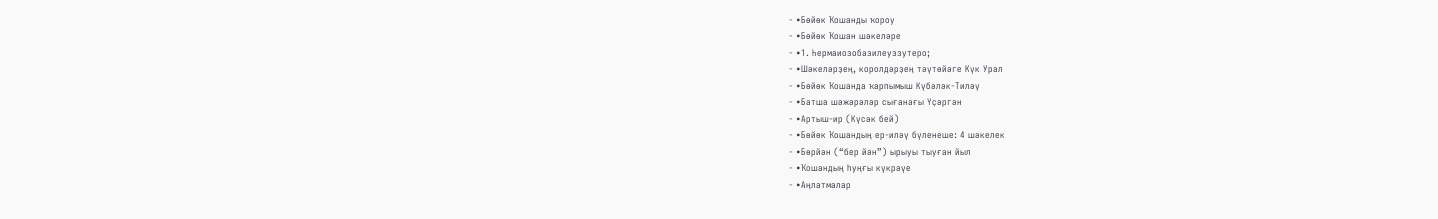- •Бөйөк Ҡошанды ҡороу
- •Бөйөк Ҡошан шәкеләре
- •1. Һермаиозобазилеуззутеро;
- •Шәкеләрҙең, королдәрҙең тәүтөйәге Күк Урал
- •Бөйөк Ҡошанда ҡарпымыш Күбәләк-Тиләү
- •Батша шәжәрәләр сығанағы Үҫәргән
- •Артыш-ир (Күсәк бей)
- •Бөйөк Ҡошандың ер-иләү бүленеше: 4 шәкелек
- •Бөрйән (“бер йән”) ырыуы тыуған йыл
- •Ҡошандың һуңғы күкрәүе
- •Аңлатмалар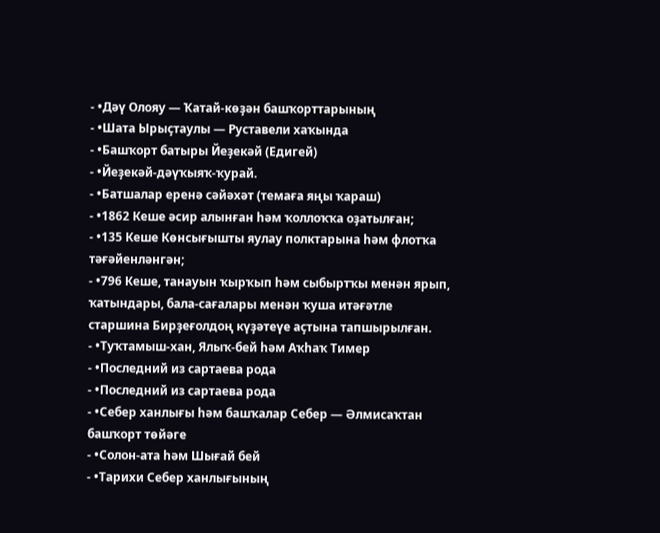- •Дәү Олояу — Ҡатай-көҙән башҡорттарының
- •Шата Ырыҫтаулы — Руставели хаҡында
- •Башҡорт батыры Йеҙекәй (Едигей)
- •Йеҙекәй-дәүҡыяҡ-ҡурай.
- •Батшалар еренә сәйәхәт (темаға яңы ҡараш)
- •1862 Кеше әсир алынған һәм ҡоллоҡҡа оҙатылған;
- •135 Кеше Көнсығышты яулау полктарына һәм флотҡа тәғәйенләнгән;
- •796 Кеше, танауын ҡырҡып һәм сыбыртҡы менән ярып, ҡатындары, бала-сағалары менән ҡуша итәғәтле старшина Бирҙеғолдоң күҙәтеүе аҫтына тапшырылған.
- •Туҡтамыш-хан, Ялыҡ-бей һәм Аҡһаҡ Тимер
- •Последний из сартаева рода
- •Последний из сартаева рода
- •Себер ханлығы һәм башҡалар Себер — Әлмисаҡтан башҡорт төйәге
- •Солон-ата һәм Шығай бей
- •Тарихи Себер ханлығының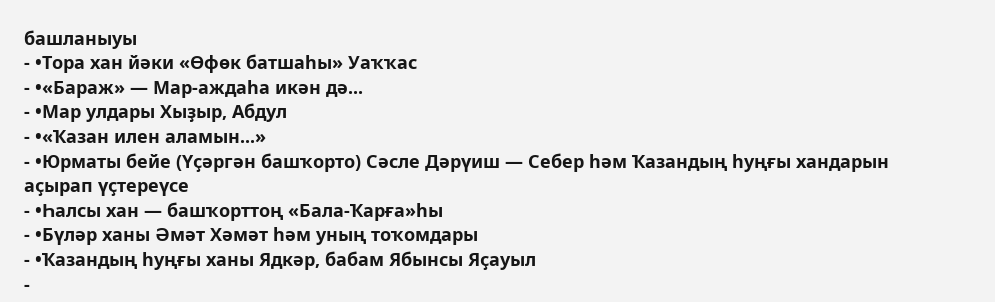башланыуы
- •Тора хан йәки «Өфөк батшаһы» Уаҡҡас
- •«Бараж» — Мар-аждаһа икән дә...
- •Мар улдары Хыҙыр, Абдул
- •«Ҡазан илен аламын...»
- •Юрматы бейе (Үҫәргән башҡорто) Сәсле Дәрүиш — Себер һәм Ҡазандың һуңғы хандарын аҫырап үҫтереүсе
- •Һалсы хан — башҡорттоң «Бала-Ҡарға»һы
- •Бүләр ханы Әмәт Хәмәт һәм уның тоҡомдары
- •Ҡазандың һуңғы ханы Ядкәр, бабам Ябынсы Яҫауыл
-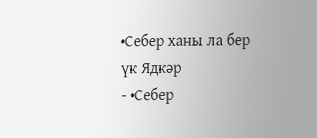•Себер ханы ла бер үк Ядкәр
- •Себер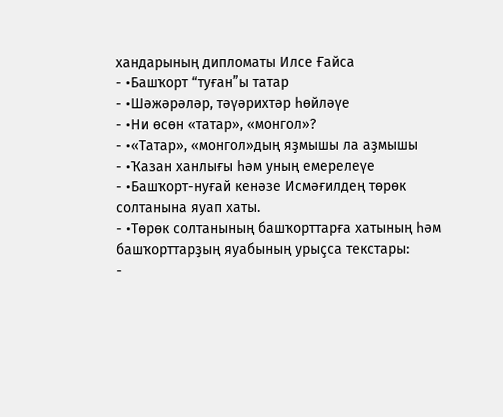хандарының дипломаты Илсе Ғайса
- •Башҡорт “туған”ы татар
- •Шәжәрәләр, тәүәрихтәр һөйләүе
- •Ни өсөн «татар», «монгол»?
- •«Татар», «монгол»дың яҙмышы ла аҙмышы
- •Ҡазан ханлығы һәм уның емерелеүе
- •Башҡорт-нуғай кенәзе Исмәғилдең төрөк солтанына яуап хаты.
- •Төрөк солтанының башҡорттарға хатының һәм башҡорттарҙың яуабының урыҫса текстары:
-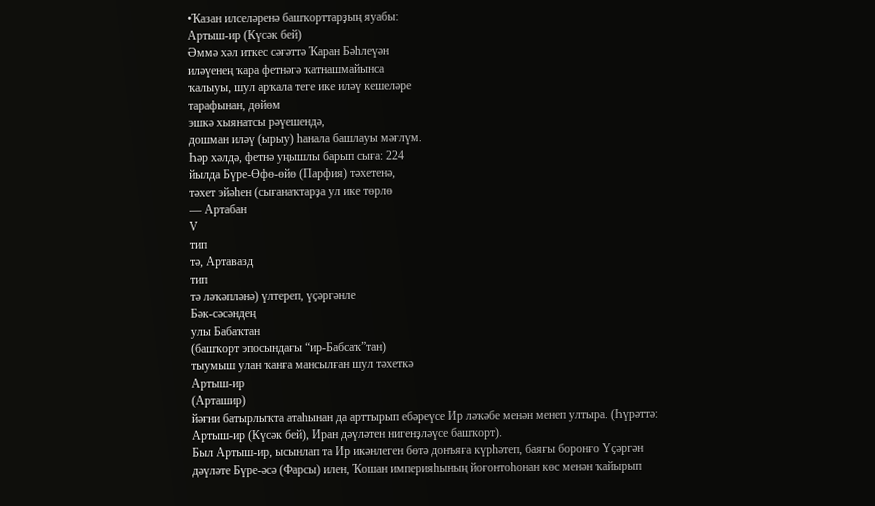•Ҡазан илселәренә башҡорттарҙың яуабы:
Артыш-ир (Күсәк бей)
Әммә хәл иткес сәғәттә Ҡаран Бәһлеүән
иләүенең ҡара фетнәгә ҡатнашмайынса
ҡалыуы, шул арҡала теге ике иләү кешеләре
тарафынан, дөйөм
эшкә хыянатсы рәүешендә,
дошман иләү (ырыу) һанала башлауы мәғлүм.
Һәр хәлдә, фетнә уңышлы барып сыға: 224
йылда Бүре-Өфө-өйө (Парфия) тәхетенә,
тәхет эйәһен (сығанаҡтарҙа ул ике төрлө
— Артабан
V
тип
тә, Артавазд
тип
тә ләҡәпләнә) үлтереп, үҫәргәнле
Бәк-сәсәндең
улы Бабаҡтан
(башҡорт эпосындағы “ир-Бабсаҡ”тан)
тыумыш улан ҡанға мансылған шул тәхеткә
Артыш-ир
(Арташир)
йәғни батырлыҡта атаһынан да арттырып ебәреүсе Ир ләҡәбе менән менеп ултыра. (Һүрәттә: Артыш-ир (Күсәк бей), Иран дәүләтен нигенҙләүсе башҡорт).
Был Артыш-ир, ысынлап та Ир икәнлеген бөтә донъяға күрһәтеп, баяғы боронғо Үҫәргән дәүләте Бүре-әсә (Фарсы) илен, Ҡошан империяһының йоғонтоһонан көс менән ҡайырып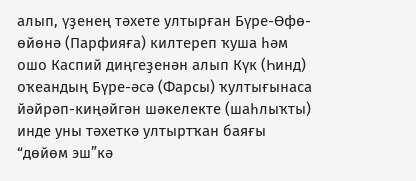алып, үҙенең тәхете ултырған Бүре-Өфө-өйөнә (Парфияға) килтереп ҡуша һәм ошо Каспий диңгеҙенән алып Күк (Һинд) оҡеандың Бүре-әсә (Фарсы) ҡултығынаса йәйрәп-киңәйгән шәкелекте (шаһлыҡты) инде уны тәхеткә ултыртҡан баяғы “дөйөм эш”кә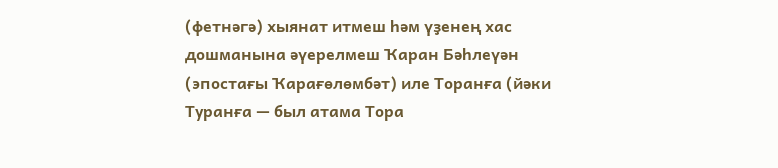(фетнәгә) хыянат итмеш һәм үҙенең хас дошманына әүерелмеш Ҡаран Бәһлеүән (эпостағы Ҡарағөлөмбәт) иле Торанға (йәки Туранға — был атама Тора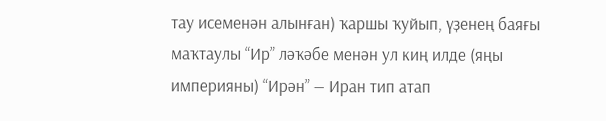тау исеменән алынған) ҡаршы ҡуйып, үҙенең баяғы маҡтаулы “Ир” ләҡәбе менән ул киң илде (яңы империяны) “Ирән” — Иран тип атап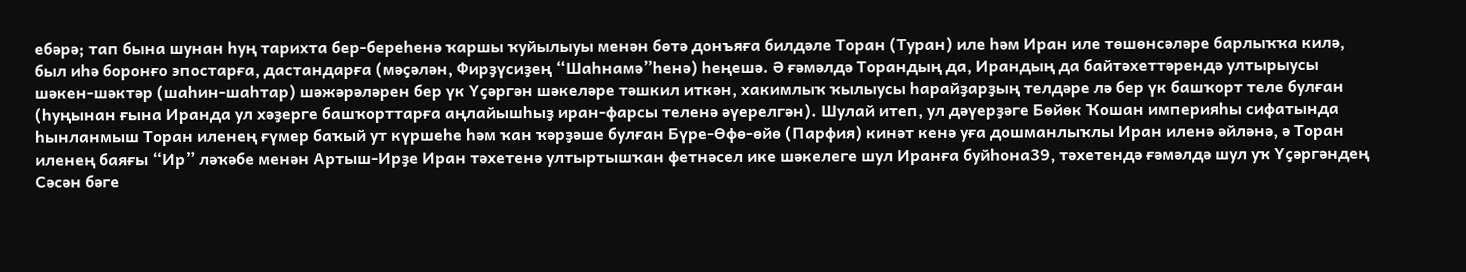ебәрә; тап бына шунан һуң тарихта бер-береһенә ҡаршы ҡуйылыуы менән бөтә донъяға билдәле Торан (Туран) иле һәм Иран иле төшөнсәләре барлыҡҡа килә, был иһә боронғо эпостарға, дастандарға (мәҫәлән, Фирҙүсиҙең “Шаһнамә”һенә) һеңешә. Ә ғәмәлдә Торандың да, Ирандың да байтәхеттәрендә ултырыусы шәкен-шәктәр (шаһин-шаһтар) шәжәрәләрен бер үк Үҫәргән шәкеләре тәшкил иткән, хакимлыҡ ҡылыусы һарайҙарҙың телдәре лә бер үк башҡорт теле булған (һуңынан ғына Иранда ул хәҙерге башҡорттарға аңлайышһыҙ иран-фарсы теленә әүерелгән). Шулай итеп, ул дәүерҙәге Бөйөк Ҡошан империяһы сифатында һынланмыш Торан иленең ғүмер баҡый ут күршеһе һәм ҡан ҡәрҙәше булған Бүре-Өфө-өйө (Парфия) кинәт кенә уға дошманлыҡлы Иран иленә әйләнә, ә Торан иленең баяғы “Ир” ләҡәбе менән Артыш-Ирҙе Иран тәхетенә ултыртышҡан фетнәсел ике шәкелеге шул Иранға буйһона39, тәхетендә ғәмәлдә шул уҡ Үҫәргәндең Сәсән бәге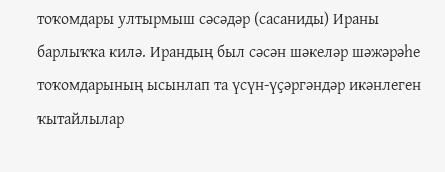тоҡомдары ултырмыш сәсәдәр (сасаниды) Ираны барлыҡҡа килә. Ирандың был сәсән шәкеләр шәжәрәһе тоҡомдарының ысынлап та үсүн-үҫәргәндәр икәнлеген ҡытайлылар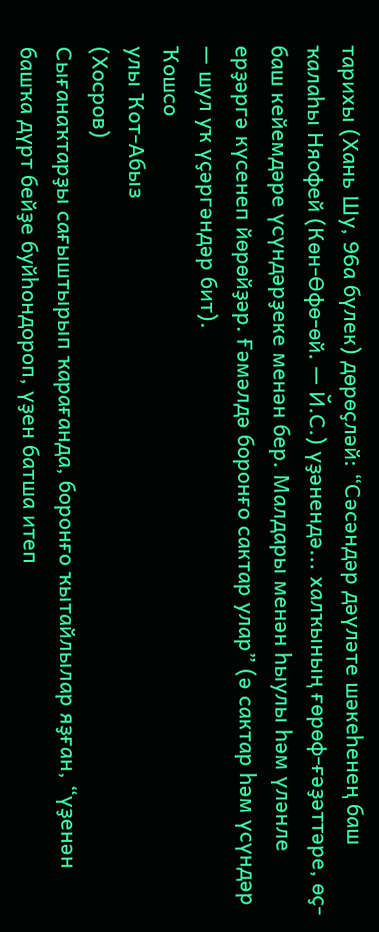тарихы (Хань Шу, 96а бүлек) дөрөҫләй: “Сәсәндәр дәүләте шәкеһенең баш ҡалаһы Няофей (Көн-Өфө-өй. — Й.С.) үҙәнендә... халҡының ғөрөф-ғәҙәттәре, өҫ-баш кейемдәре үсүндәрҙеке менән бер. Малдары менән һыулы һәм үләнле ерҙәргә күсенеп йөрөйҙәр. Ғәмәлдә боронғо сактар улар” (ә сактар һәм үсүндәр — шул уҡ үҫәргәндәр бит).
Ҡошсо
улы Ҡот-Абыз
(Хосров)
Сығанаҡтарҙы сағыштырып ҡарағанда, боронғо ҡытайлылар яҙған, “үҙенән башҡа дүрт бейҙе буйһондороп, үҙен батша итеп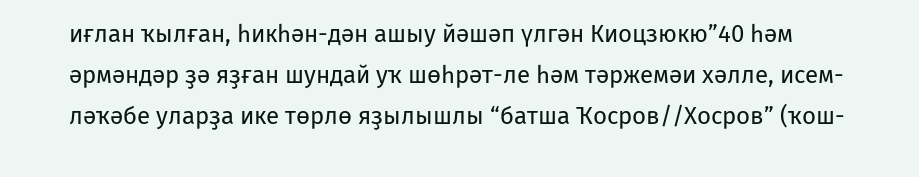иғлан ҡылған, һикһән-дән ашыу йәшәп үлгән Киоцзюкю”40 һәм әрмәндәр ҙә яҙған шундай уҡ шөһрәт-ле һәм тәржемәи хәлле, исем-ләҡәбе уларҙа ике төрлө яҙылышлы “батша Ҡосров//Хосров” (ҡош-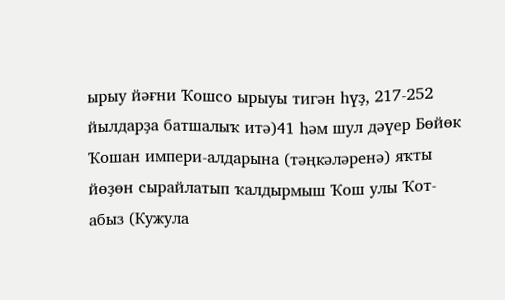ырыу йәғни Ҡошсо ырыуы тигән һүҙ, 217-252 йылдарҙа батшалыҡ итә)41 һәм шул дәүер Бөйөк Ҡошан импери-алдарына (тәңкәләренә) яҡты йөҙөн сырайлатып ҡалдырмыш Ҡош улы Ҡот-абыз (Кужула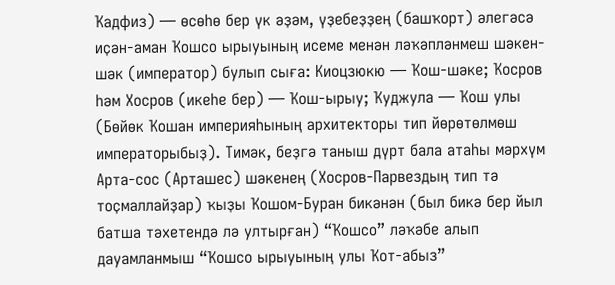Ҡадфиз) — өсөһө бер үк әҙәм, үҙебеҙҙең (башҡорт) әлегәсә иҫән-аман Ҡошсо ырыуының исеме менән ләҡәпләнмеш шәкен-шәк (император) булып сыға: Киоцзюкю — Ҡош-шәке; Ҡосров һәм Хосров (икеһе бер) — Ҡош-ырыу; Ҡуджула — Ҡош улы (Бөйөк Ҡошан империяһының архитекторы тип йөрөтөлмөш императорыбыҙ). Тимәк, беҙгә таныш дүрт бала атаһы мәрхүм Арта-сос (Арташес) шәкенең (Хосров-Парвездың тип тә тоҫмаллайҙар) ҡыҙы Ҡошом-Буран бикәнән (был бикә бер йыл батша тәхетендә лә ултырған) “Ҡошсо” ләҡәбе алып дауамланмыш “Ҡошсо ырыуының улы Ҡот-абыз”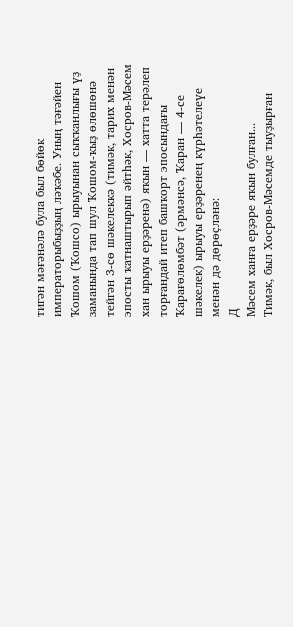тигән мәғәнәлә була был бөйөк императорыбыҙҙың ләҡәбе. Уның тәғәйен Ҡошом (Ҡошсо) ырыуынан сыҡҡанлығы үҙ заманында тап шул Ҡошом-ҡыҙ өлөшөнә тейгән 3-сө шәкелеккә (тимәк, тарих менән эпосты ҡатнаштырып әйтһәк, Хосров-Мәсем хан ырыуы ерҙәренә) яҡын — хатта терәлеп торғандай итеп башҡорт эпосындағы Ҡарағөлөмбәт (әрмәнсә, Ҡаран — 4-се шәкелек) ырыуы ерҙәренең күрһәтелеүе менән дә дөрөҫләнә:
Д
Мәсем ханға ерҙәре яҡын булған...
Тимәк, был Хосров-Мәсемде тыуҙырған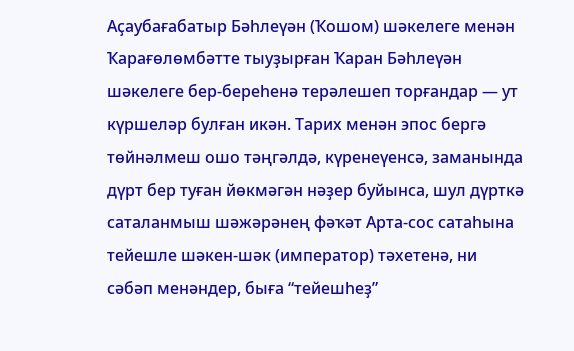Аҫаубағабатыр Бәһлеүән (Ҡошом) шәкелеге менән Ҡарағөлөмбәтте тыуҙырған Ҡаран Бәһлеүән шәкелеге бер-береһенә терәлешеп торғандар — ут күршеләр булған икән. Тарих менән эпос бергә төйнәлмеш ошо тәңгәлдә, күренеүенсә, заманында дүрт бер туған йөкмәгән нәҙер буйынса, шул дүрткә саталанмыш шәжәрәнең фәҡәт Арта-сос сатаһына тейешле шәкен-шәк (император) тәхетенә, ни сәбәп менәндер, быға “тейешһеҙ”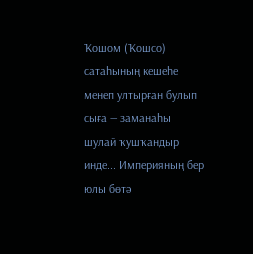Ҡошом (Ҡошсо) сатаһының кешеһе менеп ултырған булып сыға — заманаһы шулай ҡушҡандыр инде... Империяның бер юлы бөтә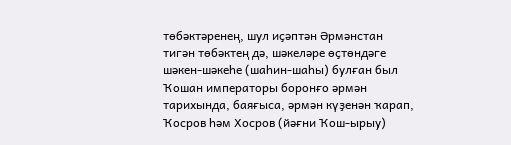төбәктәренең, шул иҫәптән Әрмәнстан тигән төбәктең дә, шәкеләре өҫтөндәге шәкен-шәкеһе (шаһин-шаһы) булған был Ҡошан императоры боронғо әрмән тарихында, баяғыса, әрмән күҙенән ҡарап, Ҡосров һәм Хосров (йәғни Ҡош-ырыу)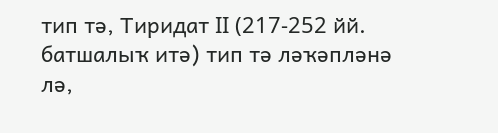тип тә, Тиридат II (217-252 йй. батшалыҡ итә) тип тә ләҡәпләнә лә,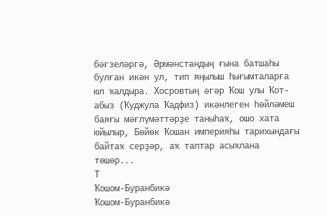бәғзеләргә, Әрмәнстандың ғына батшаһы булған икән ул, тип яңылыш һығымталарға юл ҡалдыра. Хосровтың әгәр Ҡош улы Ҡот-абыз (Ҡуджула Ҡадфиз) икәнлеген һөйләмеш баяғы мәғлүмәттәрҙе таныһаҡ, ошо хата юйылыр, Бөйөк Ҡошан империяһы тарихындағы байтаҡ серҙәр, аҡ таптар асыҡлана төшөр...
Т
Ҡошом-Буранбикә
Ҡошом-Буранбикә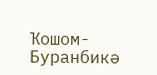Ҡошом-Буранбикә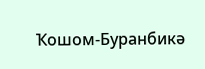Ҡошом-Буранбикә